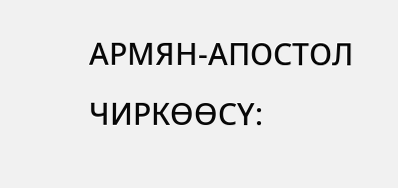АРМЯН-АПОСТОЛ ЧИРКӨӨСҮ: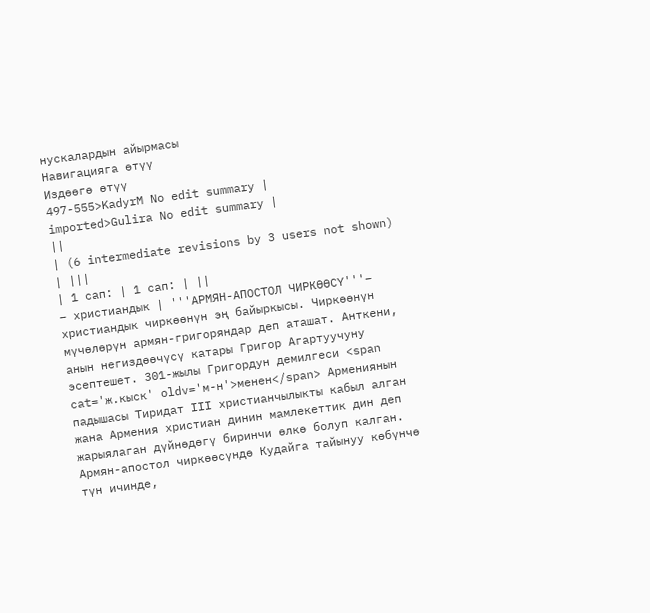нускалардын айырмасы
Навигацияга өтүү
Издөөгө өтүү
497-555>KadyrM No edit summary |
imported>Gulira No edit summary |
||
| (6 intermediate revisions by 3 users not shown) | |||
| 1 сап: | 1 сап: | ||
– христиандык | '''АРМЯН-АПОСТОЛ ЧИРКӨӨСҮ'''– христиандык чиркөөнүн эң байыркысы. Чиркөөнүн мүчөлөрүн армян-григоряндар деп аташат. Анткени, анын негиздөөчүсү катары Григор Агартуучуну эсептешет. 301-жылы Григордун демилгеси <span cat='ж.кыск' oldv='м-н'>менен</span> Армениянын падышасы Тиридат III христианчылыкты кабыл алган жанa Армения христиан динин мамлекеттик дин деп жарыялаган дүйнөдөгү биринчи өлкө болуп калган. Армян-апостол чиркөөсүндө Кудайга тайынуу көбүнчө түн ичинде,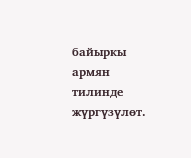байыркы армян тилинде жүргүзүлөт.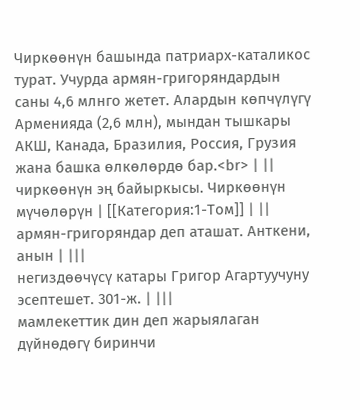Чиркөөнүн башында патриарх-каталикос турат. Учурда армян-григоряндардын саны 4,6 млнго жетет. Алардын көпчүлүгү Арменияда (2,6 млн), мындан тышкары АКШ, Канада, Бразилия, Россия, Грузия жана башка өлкөлөрдө бар.<br> | ||
чиркөөнүн эң байыркысы. Чиркөөнүн мүчөлөрүн | [[Категория:1-Том]] | ||
армян-григоряндар деп аташат. Анткени, анын | |||
негиздөөчүсү катары Григор Агартуучуну эсептешет. 301-ж. | |||
мамлекеттик дин деп жарыялаган дүйнөдөгү биринчи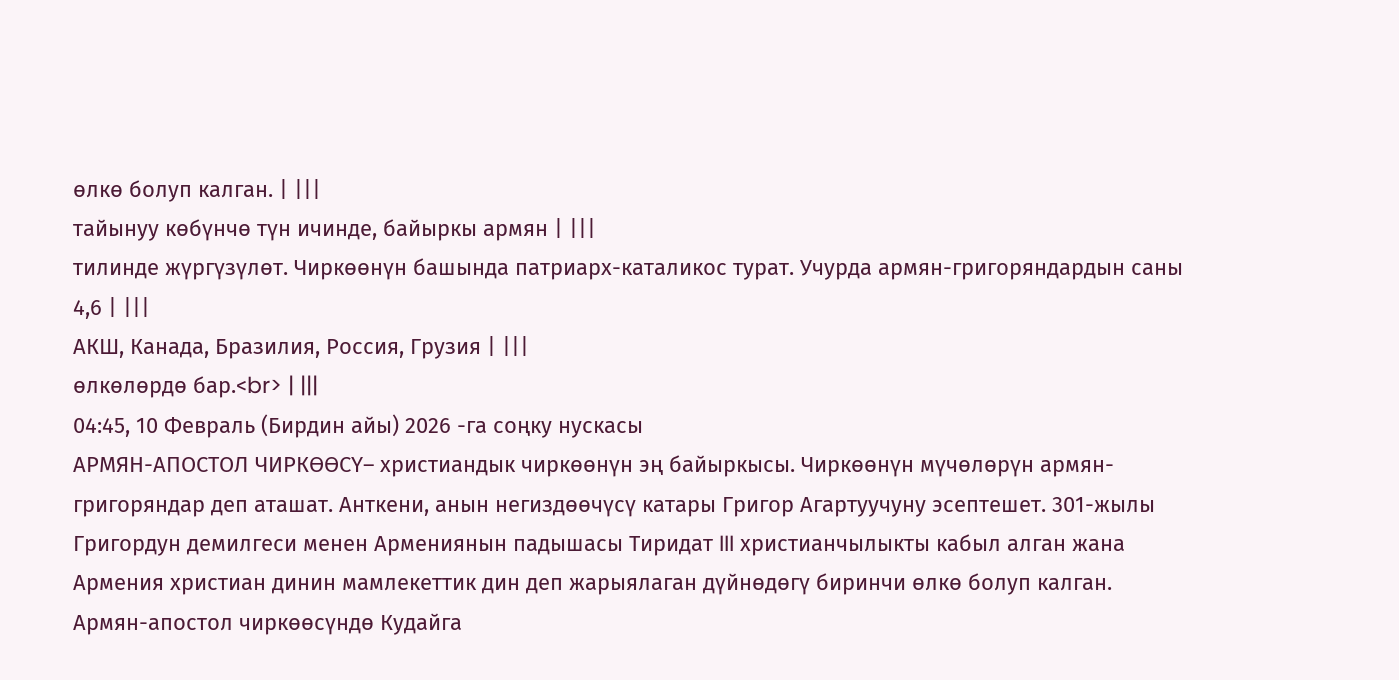өлкө болуп калган. | |||
тайынуу көбүнчө түн ичинде, байыркы армян | |||
тилинде жүргүзүлөт. Чиркөөнүн башында патриарх-каталикос турат. Учурда армян-григоряндардын саны 4,6 | |||
АКШ, Канада, Бразилия, Россия, Грузия | |||
өлкөлөрдө бар.<br> | |||
04:45, 10 Февраль (Бирдин айы) 2026 -га соңку нускасы
АРМЯН-АПОСТОЛ ЧИРКӨӨСҮ– христиандык чиркөөнүн эң байыркысы. Чиркөөнүн мүчөлөрүн армян-григоряндар деп аташат. Анткени, анын негиздөөчүсү катары Григор Агартуучуну эсептешет. 301-жылы Григордун демилгеси менен Армениянын падышасы Тиридат III христианчылыкты кабыл алган жанa Армения христиан динин мамлекеттик дин деп жарыялаган дүйнөдөгү биринчи өлкө болуп калган. Армян-апостол чиркөөсүндө Кудайга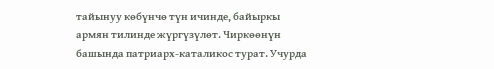тайынуу көбүнчө түн ичинде, байыркы армян тилинде жүргүзүлөт. Чиркөөнүн башында патриарх-каталикос турат. Учурда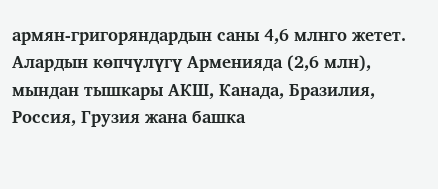армян-григоряндардын саны 4,6 млнго жетет. Алардын көпчүлүгү Арменияда (2,6 млн), мындан тышкары АКШ, Канада, Бразилия, Россия, Грузия жана башка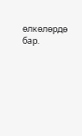өлкөлөрдө бар.